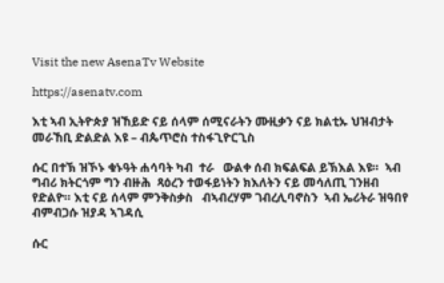Visit the new AsenaTv Website

https://asenatv.com

እቲ ኣብ ኢትዮጵያ ዝኸይድ ናይ ሰላም ሰሚናራትን ሙዚቃን ናይ ክልቲኡ ህዝብታት መራኸቢ ድልድል እዩ – ብጴጥሮስ ተስፋጊዮርጊስ

ሱር በተኽ ዝኾኑ ቁኑዓት ሐሳባት ካብ  ተራ   ውልቀ ሰብ ክፍልፍል ይኽእል እዩ።  ኣብ ግብሪ ክትርጎም ግን ብዙሕ  ጻዕረን ተወፋይነትን ክእለትን ናይ መሳለጢ ገንዘብ  የድልዮ። እቲ ናይ ሰላም ምንቅስቃስ   ብኣብረሃም ገብረሊባኖስን  ኣብ ኤሪትራ ዝዓበየ ብምብጋሱ ዝያዳ ኣገዳሲ

ሱር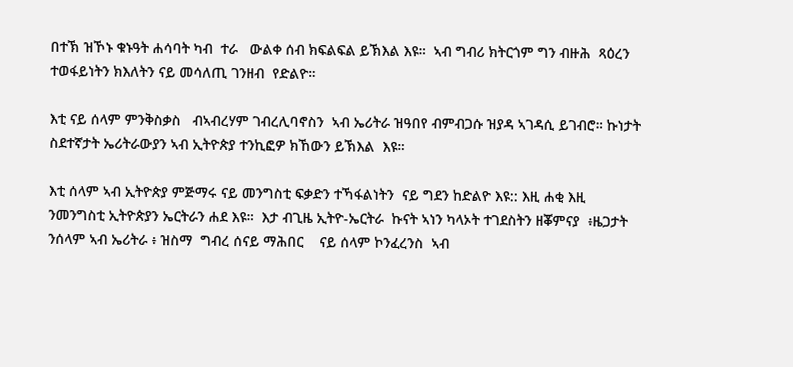በተኽ ዝኾኑ ቁኑዓት ሐሳባት ካብ  ተራ   ውልቀ ሰብ ክፍልፍል ይኽእል እዩ።  ኣብ ግብሪ ክትርጎም ግን ብዙሕ  ጻዕረን ተወፋይነትን ክእለትን ናይ መሳለጢ ገንዘብ  የድልዮ።

እቲ ናይ ሰላም ምንቅስቃስ   ብኣብረሃም ገብረሊባኖስን  ኣብ ኤሪትራ ዝዓበየ ብምብጋሱ ዝያዳ ኣገዳሲ ይገብሮ። ኩነታት ስደተኛታት ኤሪትራውያን ኣብ ኢትዮጵያ ተንኪፎዎ ክኸውን ይኽእል  እዩ።

እቲ ሰላም ኣብ ኢትዮጵያ ምጅማሩ ናይ መንግስቲ ፍቃድን ተኻፋልነትን  ናይ ግደን ከድልዮ እዩ:: እዚ ሐቂ እዚ ንመንግስቲ ኢትዮጵያን ኤርትራን ሐደ እዩ።  እታ ብጊዜ ኢትዮ-ኤርትራ  ኩናት ኣነን ካላኦት ተገደስትን ዘቖምናያ  ፥ዜጋታት ንሰላም ኣብ ኤሪትራ ፥ ዝስማ  ግብረ ሰናይ ማሕበር    ናይ ሰላም ኮንፈረንስ  ኣብ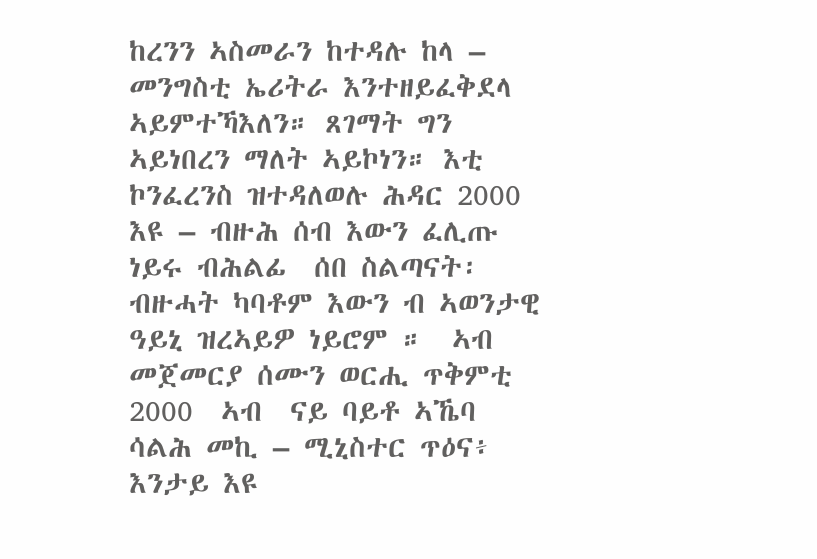ከረንን ኣስመራን ከተዳሉ ከላ –  መንግስቲ ኤሪትራ እንተዘይፈቅደላ ኣይምተኻእለን። ጸገማት ግን ኣይነበረን ማለት ኣይኮነን። እቲ ኮንፈረንስ ዝተዳለወሉ ሕዳር 2000 እዩ – ብዙሕ ሰብ እውን ፈሊጡ ነይሩ ብሕልፊ  ሰበ ስልጣናት፡ ብዙሓት ካባቶም እውን ብ ኣወንታዊ ዓይኒ ዝረኣይዎ ነይሮም ።  ኣብ መጀመርያ ሰሙን ወርሒ ጥቅምቲ  2000  ኣብ  ናይ ባይቶ ኣኼባ   ሳልሕ መኪ – ሚኒስተር ጥዕና፥  እንታይ እዩ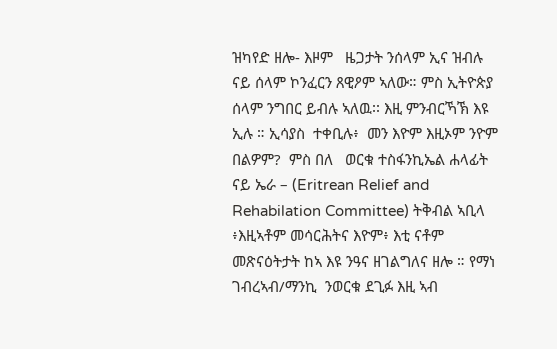ዝካየድ ዘሎ- እዞም   ዜጋታት ንሰላም ኢና ዝብሉ  ናይ ሰላም ኮንፈርን ጸዊዖም ኣለው። ምስ ኢትዮጵያ ሰላም ንግበር ይብሉ ኣለዉ፡፡ እዚ ምንብርኻኽ እዩ ኢሉ ። ኢሳያስ  ተቀቢሉ፥  መን እዮም እዚኦም ንዮም በልዎም?  ምስ በለ   ወርቁ ተስፋንኪኤል ሐላፊት ናይ ኤራ – (Eritrean Relief and Rehabilation Committee) ትቅብል ኣቢላ ፥እዚኣቶም መሳርሕትና እዮም፥ እቲ ናቶም መጽናዕትታት ከኣ እዩ ንዓና ዘገልግለና ዘሎ ። የማነ ገብረኣብ/ማንኪ  ንወርቁ ደጊፉ እዚ ኣብ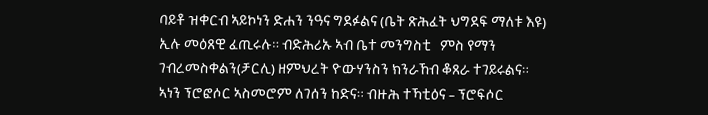ባይቶ ዝቀርብ ኣይኮነን ድሐን ንዓና ግደፉልና (ቤት ጽሕፈት ህግደፍ ማለቱ እዩ)   ኢሉ መዕጸዊ ፈጢሩሉ። ብድሕሪኡ ኣብ ቤተ መንግስቲ   ምስ የማን ገብረመስቀልን(ቻርሊ) ዘምህረት ዮውሃንስን ክንራኸብ ቆጸራ ተገይሩልና። ኣነን ፕሮፎሶር ኣስመሮም ለገሰን ከድና። ብዙሕ ተኻቲዕና – ፕሮፍሶር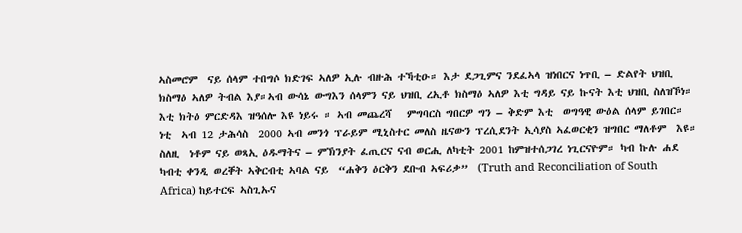ኣስመሮም  ናይ ሰላም ተበግሶ ክድገፍ ኣለዎ ኢሉ ብዙሕ ተኻቲዑ። እታ ደጋጊምና ንደፈኣላ ዝነበርና ነጥቢ – ድልየት ህዝቢ  ክስማዕ ኣለዎ ትብል እያ።ኣብ ውሳኔ ውግእን ሰላምን ናይ ህዝቢ ረኢቶ ክስማዕ ኣለዎ እቲ ግዳይ ናይ ኩናት እቲ ህዝቢ ስለዝኾነ።  እቲ ክትዕ ምርድዳእ ዝዓሰሎ እዩ ነይሩ ። ኣብ መጨረሻ   ምግባርስ ግበርዎ ግን – ቅድም እቲ  ወግዓዊ ውዕል ሰላም ይገበር።  ነቲ  ኣብ 12 ታሕሳስ  2000 ኣብ መንጎ ፕራይም ሚኒስተር መለስ ዜናውን ፕረሲደንት ኢሳያስ ኣፈወርቂን ዝግበር ማለቶም  እዩ። ስለዚ  ነቶም ናይ ወጻኢ ዕዱማትና – ምኽንያት ፈጢርና ናብ ወርሒ ለካቲት 2001 ከምዝተሰጋገረ ነጊርናዮም። ካብ ኩሉ ሐደ ካብቲ ቀንዲ ወረቐት ኣቅርብቲ ኣባል ናይ  “ሐቅን ዕርቅን ደቡብ ኣፍሪቃ”  (Truth and Reconciliation of South Africa) ከይተርፍ ኣስጊኡና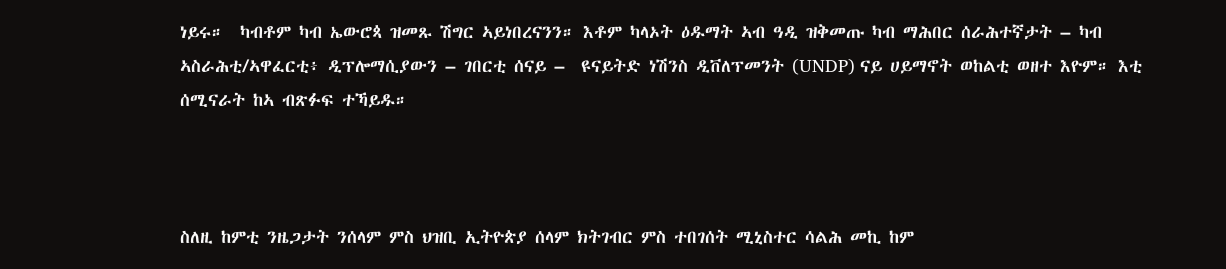ነይሩ።  ካብቶም ካብ ኤውሮጳ ዝመጹ ሽግር ኣይነበረናንን። እቶም ካላኦት ዕዱማት ኣብ ዓዲ ዝቅመጡ ካብ ማሕበር ሰራሕተኛታት – ካብ ኣስራሕቲ/ኣዋፈርቲ፥ ዲፕሎማሲያውን – ገበርቲ ሰናይ –  ዩናይትድ ነሽንስ ዲቨለፕመንት (UNDP) ናይ ሀይማኖት ወከልቲ ወዘተ እዮም። እቲ ሰሚናራት ከኣ ብጽፉፍ ተኻይዱ።



ስለዚ ከምቲ ንዜጋታት ንሰላም ምስ ህዝቢ ኢትዮጵያ ሰላም ክትገብር ምስ ተበገሰት ሚኒስተር ሳልሕ መኪ ከም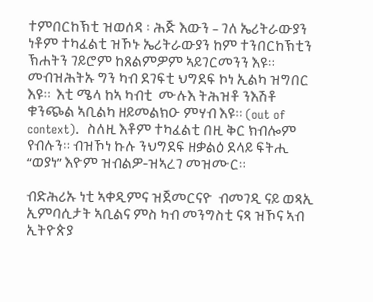ተምበርከኽቲ ዝወሰዳ ፡ ሕጅ እውን – ገለ ኤሪትራውያን ነቶም ተካፈልቲ ዝኾኑ ኤሪትራውያን ከም ተንበርከኽቲን ኽሐትን ገይሮም ከጸልምዎም ኣይገርመንን እዩ። መብዝሕትኡ ግን ካብ ደገፍቲ ህግደፍ ኮነ ኢልካ ዝግበር እዩ።  እቲ ሜላ ከኣ ካብቲ  ሙሉእ ትሕዝቶ ንእሽቶ ቁንጭል ኣቢልካ ዘይመልክዑ ምሃብ እዩ። (out of context).  ስለዚ እቶም ተካፈልቲ በዚ ቅር ክብሎም የብሉን። ብዝኾነ ኩሉ ንህግደፍ ዘቃልዕ ደላይ ፍትሒ “ወያነ” እዮም ዝብልዎ-ዝኣረገ መዝሙር።

ብድሕሪኡ ነቲ ኣቀዲምና ዝጀመርናዮ  ብመገዲ ናይ ወጻኢ ኢምባሲታት ኣቢልና ምስ ካብ መንግስቲ ናጻ ዝኾና ኣብ ኢትዮጵያ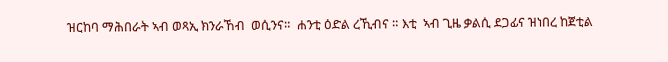ዝርከባ ማሕበራት ኣብ ወጻኢ ክንራኸብ  ወሲንና።  ሐንቲ ዕድል ረኺብና ። እቲ  ኣብ ጊዜ ቃልሲ ደጋፊና ዝነበረ ከጀቲል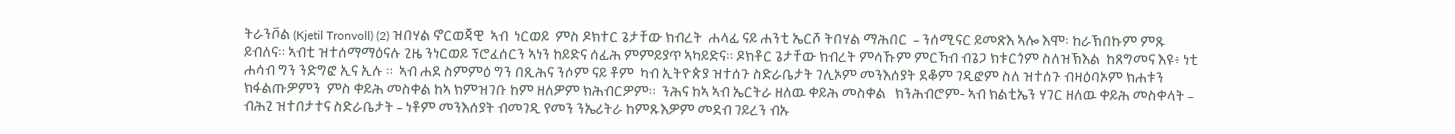ትራንቮል (Kjetil Tronvoll) (2) ዝበሃል ኖርወጃዊ  ኣብ  ነርወይ  ምስ ዶክተር ጌታቸው ክብረት  ሐላፊ ናይ ሐንቲ ኤርሾ ትበሃል ማሕበር  – ንሰሚናር ይመጽእ ኣሎ እሞ፡ ከራኽበኩም ምጹ ይብለና። ኣብቲ ዝተሰማማዕናሉ ጊዜ ንነርወይ ፕሮፈሰርን ኣነን ከይድና ሰፊሕ ምምይያጥ ኣካይድና። ዶክቶር ጌታቸው ክብረት ምሳኹም ምርኻብ ብጌጋ ክቱርጎም ስለዝኽእል  ከጸግመና እዩ፥ ነቲ ሐሳብ ግን ንድግፎ ኢና ኢሉ ።  ኣብ ሐደ ስምምዕ ግን በጺሕና ንሶም ናይ ቶም  ካብ ኢትዮጵያ ዝተሰጉ ስድራቤታት ገሊኦም መንእሰያት ደቆም ገዲፎም ስለ ዝተሰጉ ብዛዕባኦም ክሐቱን ክፋልጡዎምን  ምስ ቀይሕ መስቀል ከኣ ክምዝገቡ ከም ዘለዎም ክሕብርዎም።  ንሕና ከኣ ኣብ ኤርትራ ዘለዉ ቀይሕ መስቀል   ክንሕብሮም- ኣብ ክልቲኤን ሃገር ዘለዉ ቀይሕ መስቀላት – ብሕጊ ዝተበታተና ስድራቤታት – ነቶም መንእሰያት ብመገዲ የመን ንኤሪትራ ከምጹእዎም መደብ ገይረን ብኡ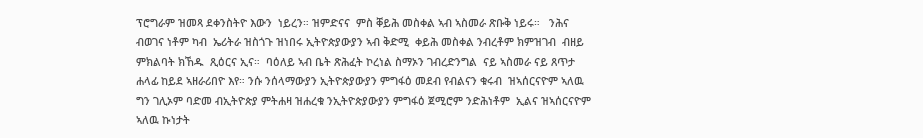ፕሮግራም ዝመጻ ደቀንስትዮ እውን  ነይረን። ዝምድናና  ምስ ቐይሕ መስቀል ኣብ ኣስመራ ጽቡቅ ነይሩ።   ንሕና ብወገና ነቶም ካብ  ኤሪትራ ዝስጎጉ ዝነበሩ ኢትዮጵያውያን ኣብ ቅድሚ  ቀይሕ መስቀል ንብረቶም ክምዝገብ  ብዘይ ምክልባት ክኸዱ  ጺዕርና ኢና።  ባዕለይ ኣብ ቤት ጽሕፈት ኮረነል ስማኦን ገብረድንግል  ናይ ኣስመራ ናይ ጸጥታ ሐላፊ ከይደ ኣዘራሪበዮ እየ። ንሱ ንሰላማውያን ኢትዮጵያውያን ምግፋዕ መደብ የብልናን ቁሩብ  ዝኣሰርናዮም ኣለዉ ግን ገሊኦም ባድመ ብኢትዮጵያ ምትሐዛ ዝሐረቁ ንኢትዮጵያውያን ምግፋዕ ጀሚሮም ንድሕነቶም  ኢልና ዝኣሰርናዮም  ኣለዉ ኩነታት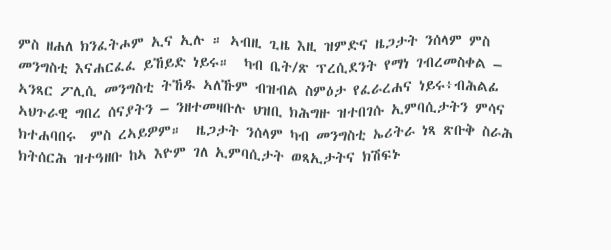ምስ ዘሐለ ክንፈትሖም ኢና ኢሉ ። ኣብዚ ጊዜ እዚ ዝምድና ዜጋታት ንሰላም ምስ መንግስቲ እናሐርፈፈ ይኸይድ ነይሩ።  ካብ ቤት/ጽ ፕረሲደንት የማነ ገብረመስቀል – ኣንጻር ፖሊሲ መንግስቲ ትኸዱ ኣለኹም ብዝብል ስምዕታ የፈራረሐና ነይሩ፥ብሕልፊ ኣህጉራዊ ግበረ ሰናያትን – ንዘተመዛቡሉ ህዝቢ ክሕግዙ ዝተበገሱ ኢምባሲታትን ምሳና ክተሐባበሩ  ምስ ረኣይዎም።  ዜጋታት ንሰላም ካብ መንግስቲ ኤሪትራ ነጻ ጽቡቅ ስራሕ ክትሰርሕ ዝተዓዘቡ ከኣ እዮም ገለ ኢምባሲታት ወጻኢታትና ክሽፍኑ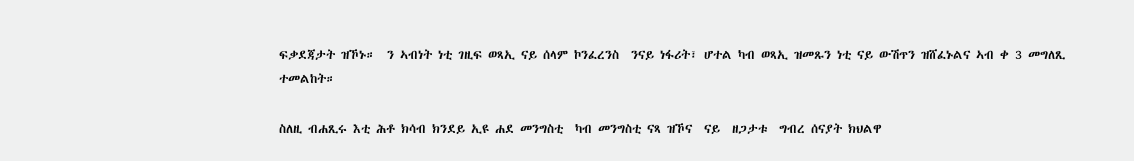ፍቃደጃታት ዝኾኑ።  ን ኣብነት ነቲ ገዚፍ ወጻኢ ናይ ሰላም ኮንፈረንስ  ንናይ ነፋሪት፣ ሆተል ካብ ወጻኢ ዝመጹን ነቲ ናይ ውሽጥን ዝሸፈኑልና ኣብ ቀ 3 መግለጺ ተመልከት።

ስለዚ ብሐጺሩ እቲ ሕቶ ክሳብ ክንደይ ኢዩ ሐደ መንግስቲ  ካብ መንግስቲ ናጻ ዝኾና  ናይ  ዘጋታቱ  ግብረ ሰናያት ክህልዋ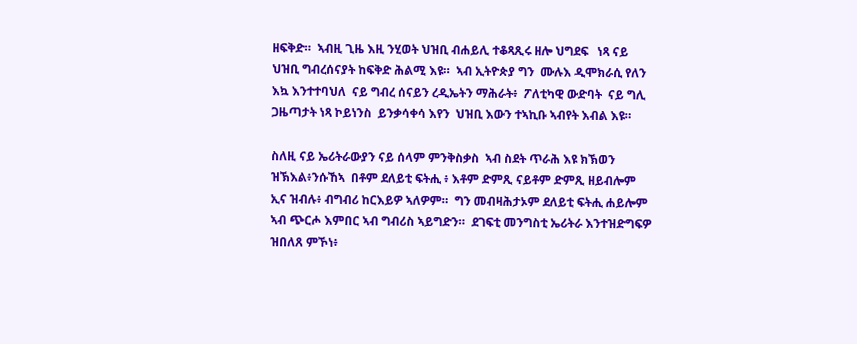ዘፍቅድ።  ኣብዚ ጊዜ እዚ ንሂወት ህዝቢ ብሐይሊ ተቆጻጺሩ ዘሎ ህግደፍ   ነጻ ናይ ህዝቢ ግብረሰናያት ከፍቅድ ሕልሚ እዩ።  ኣብ ኢትዮጵያ ግን  ሙሉእ ዲሞክራሲ የለን እኳ እንተተባህለ  ናይ ግብረ ሰናይን ረዲኤትን ማሕራት፥  ፖለቲካዊ ውድባት  ናይ ግሊ ጋዜጣታት ነጻ ኮይነንስ  ይንቃሳቀሳ እየን  ህዝቢ እውን ተኣኪቡ ኣብየት እብል እዩ።

ስለዚ ናይ ኤሪትራውያን ናይ ሰላም ምንቅስቃስ  ኣብ ስደት ጥራሕ እዩ ክኽወን ዝኽእል፥ንሱኸኣ  በቶም ደለይቲ ፍትሒ ፥ እቶም ድምጺ ናይቶም ድምጺ ዘይብሎም ኢና ዝብሉ፥ ብግብሪ ከርእይዎ ኣለዎም።  ግን መብዛሕታኦም ደለይቲ ፍትሒ ሐይሎም ኣብ ጭርሖ እምበር ኣብ ግብሪስ ኣይግድን።  ደገፍቲ መንግስቲ ኤሪትራ እንተዝድግፍዎ ዝበለጸ ምኾነ፥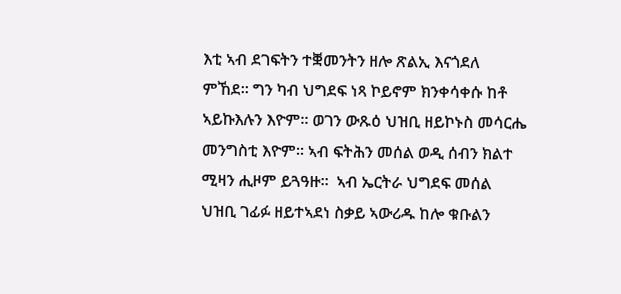እቲ ኣብ ደገፍትን ተቛመንትን ዘሎ ጽልኢ እናጎደለ  ምኸደ። ግን ካብ ህግደፍ ነጻ ኮይኖም ክንቀሳቀሱ ከቶ ኣይኩእሉን እዮም። ወገን ውጹዕ ህዝቢ ዘይኮኑስ መሳርሔ መንግስቲ እዮም። ኣብ ፍትሕን መሰል ወዲ ሰብን ክልተ ሚዛን ሒዞም ይጓዓዙ።  ኣብ ኤርትራ ህግደፍ መሰል ህዝቢ ገፊፉ ዘይተኣደነ ስቃይ ኣውሪዱ ከሎ ቁቡልን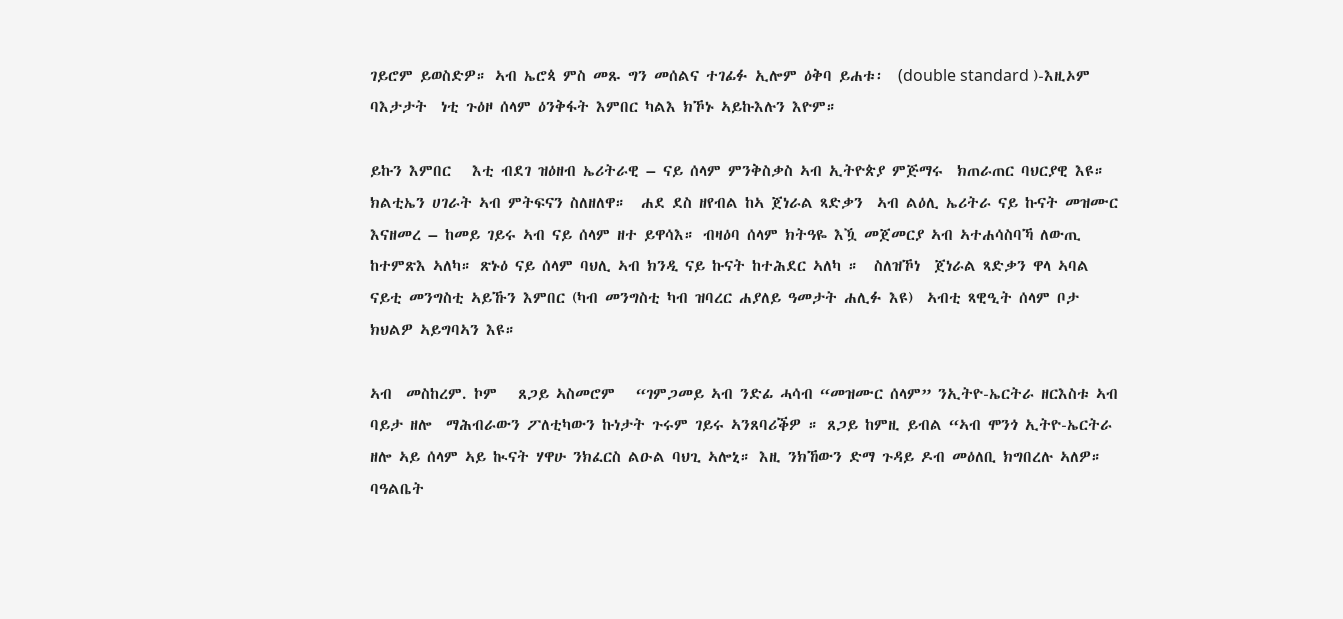ገይሮም ይወስድዎ። ኣብ ኤሮጳ ምስ መጹ ግን መሰልና ተገፊፉ ኢሎም ዕቅባ ይሐቱ፡  (double standard )-እዚኦም ባእታታት  ነቲ ጉዕዞ ሰላም ዕንቅፋት እምበር ካልእ ክኾኑ ኣይኩእሉን እዮም።

ይኩን እምበር   እቲ ብደገ ዝዕዘብ ኤሪትራዊ – ናይ ሰላም ምንቅስቃስ ኣብ ኢትዮጵያ ምጅማሩ  ክጠራጠር ባህርያዊ እዩ። ክልቲኤን ሀገራት ኣብ ምትፍናን ስለዘለዋ።  ሐደ ደስ ዘየብል ከኣ ጀነራል ጻድቃን  ኣብ ልዕሊ ኤሪትራ ናይ ኩናት መዝሙር እናዘመረ – ከመይ ገይሩ ኣብ ናይ ሰላም ዘተ ይዋሳእ። ብዛዕባ ሰላም ክትዓዬ እዃ መጀመርያ ኣብ ኣተሐሳስባኻ ለውጢ ከተምጽእ ኣለካ። ጽኑዕ ናይ ሰላም ባህሊ ኣብ ክንዲ ናይ ኩናት ከተሕደር ኣለካ ።  ስለዝኾነ  ጀነራል ጻድቃን ዋላ ኣባል ናይቲ መንግስቲ ኣይኹን እምበር (ካብ መንግስቲ ካብ ዝባረር ሐያለይ ዓመታት ሐሊፉ እዩ)  ኣብቲ ጻዊዒት ሰላም ቦታ ክህልዎ ኣይግባኣን እዩ።

ኣብ  መስከረም. ኮም   ጸጋይ ኣስመሮም   “ገምጋመይ ኣብ ንድፊ ሓሳብ “መዝሙር ሰላም” ንኢትዮ-ኤርትራ ዘርእስቱ ኣብ ባይታ ዘሎ  ማሕብራውን ፖለቲካውን ኩነታት ጉሩም ገይሩ ኣንጸባሪቕዎ ። ጸጋይ ከምዚ ይብል “ኣብ ሞንጎ ኢትዮ-ኤርትራ ዘሎ ኣይ ሰላም ኣይ ኲናት ሃዋሁ ንክፈርስ ልዑል ባህጊ ኣሎኒ። እዚ ንክኸውን ድማ ጉዳይ ዶብ መዕለቢ ክግበረሉ ኣለዎ። ባዓልቤት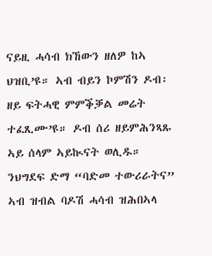ናይዚ ሓሳብ ክኸውን ዘለዎ ከኣ ህዝቢ’ዩ። ኣብ ብይን ኮምሽን ዶብ፡ ዘይ ፍትሓዊ ምምቕቓል መሬት ተፈጺሙ’ዩ። ዶብ ሰሪ ዘይምሕንጻጹ ኣይ ሰላም ኣይኲናት ወሊዱ። ንህግደፍ ድማ “ባድመ ተውሪራትና” ኣብ ዝብል ባዶሽ ሓሳብ ዝሕበኣላ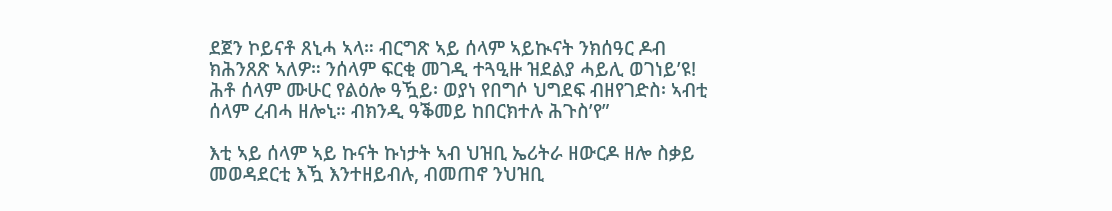ደጀን ኮይናቶ ጸኒሓ ኣላ። ብርግጽ ኣይ ሰላም ኣይኲናት ንክሰዓር ዶብ ክሕንጸጽ ኣለዎ። ንሰላም ፍርቂ መገዲ ተጓዒዙ ዝደልያ ሓይሊ ወገነይ’ዩ! ሕቶ ሰላም ሙሁር የልዕሎ ዓዃይ፡ ወያነ የበግሶ ህግደፍ ብዘየገድስ፡ ኣብቲ ሰላም ረብሓ ዘሎኒ። ብክንዲ ዓቕመይ ከበርክተሉ ሕጉስ’የ”

እቲ ኣይ ሰላም ኣይ ኩናት ኩነታት ኣብ ህዝቢ ኤሪትራ ዘውርዶ ዘሎ ስቃይ መወዳደርቲ እዃ እንተዘይብሉ, ብመጠኖ ንህዝቢ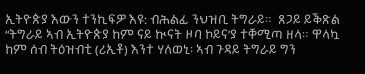ኢትዮጵያ እውን ተንኪፍዎ እዩ: ብሕልፊ ንህዝቢ ትግራይ።  ጸጋይ ይቕጽል “ትግራይ ኣብ ኢትዮጵያ ከም ናይ ኲናት ዞባ ኮይና’ያ ተቐሚጣ ዘላ። ዋላኳ ከም ሰብ ትዕዝብቲ (ሪኢቶ) እንተ ሃለወኒ፡ ኣብ ጉዳይ ትግራይ ግን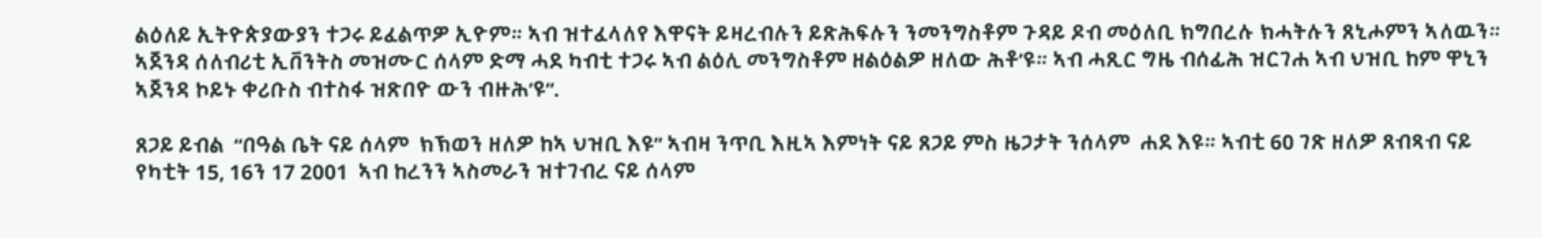ልዕለይ ኢትዮጵያውያን ተጋሩ ይፈልጥዎ ኢዮም። ኣብ ዝተፈላለየ እዋናት ይዛረብሉን ይጽሕፍሉን ንመንግስቶም ጉዳይ ዶብ መዕለቢ ክግበረሉ ክሓትሉን ጸኒሖምን ኣለዉን። ኣጀንዳ ሰለብሪቲ ኢቨንትስ መዝሙር ሰላም ድማ ሓደ ካብቲ ተጋሩ ኣብ ልዕሊ መንግስቶም ዘልዕልዎ ዘለው ሕቶ’ዩ። ኣብ ሓጺር ግዜ ብሰፊሕ ዝርገሐ ኣብ ህዝቢ ከም ዋኒን ኣጀንዳ ኮይኑ ቀሪቡስ ብተስፋ ዝጽበዮ ውን ብዙሕ’ዩ”.

ጸጋይ ይብል  “በዓል ቤት ናይ ሰላም  ክኽወን ዘለዎ ከኣ ህዝቢ እዩ” ኣብዛ ንጥቢ እዚኣ እምነት ናይ ጸጋይ ምስ ዜጋታት ንሰላም  ሐደ እዩ። ኣብቲ 60 ገጽ ዘለዎ ጸብጻብ ናይ  የካቲት 15, 16ን 17 2001  ኣብ ከረንን ኣስመራን ዝተገብረ ናይ ሰላም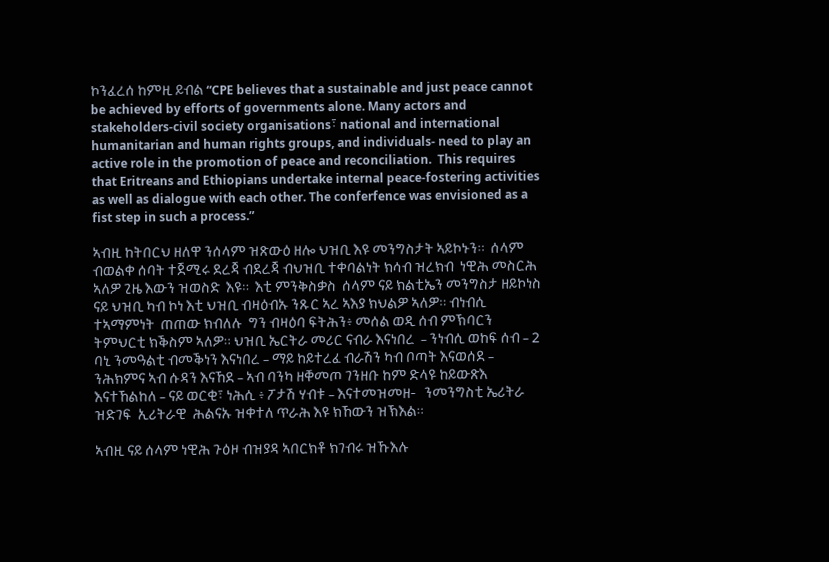ኮንፈረሰ ከምዚ ይብል “CPE believes that a sustainable and just peace cannot be achieved by efforts of governments alone. Many actors and stakeholders-civil society organisations፣ national and international humanitarian and human rights groups, and individuals- need to play an active role in the promotion of peace and reconciliation.  This requires that Eritreans and Ethiopians undertake internal peace-fostering activities as well as dialogue with each other. The conferfence was envisioned as a fist step in such a process.”

ኣብዚ ከትበርህ ዘለዋ ንሰላም ዝጽውዕ ዘሎ ህዝቢ እዩ መንግስታት ኣይኮኑን።  ሰላም  ብወልቀ ሰባት ተጀሚሩ ደረጃ ብደረጃ ብህዝቢ ተቀባልነት ክሳብ ዝረክብ  ነዊሕ መስርሕ ኣለዎ ጊዜ እውን ዝወስድ  እዩ።  እቲ ምንቅስቃስ  ሰላም ናይ ክልቲኤን መንግስታ ዘይኮነስ   ናይ ህዝቢ ካብ ኮነ እቲ ህዝቢ ብዛዕብኡ ንጹር ኣረ ኣእያ ክህልዎ ኣለዎ። ብነብሲ ተኣማምነት  ጠጠው ክብለሉ  ግን ብዛዕባ ፍትሕን፥ መሰል ወዲ ሰብ ምኽባርን ትምህርቲ ክቕስም ኣለዎ። ህዝቢ ኤርትራ መሪር ናብራ እናነበረ  – ንነብሲ ወከፍ ሰብ – 2 ባኒ ንመዓልቲ ብመቕነን እናነበረ – ማይ ከይተረፈ ብራሽን ካብ ቦጣት እናወሰደ – ንሕክምና ኣብ ሱዳን እናኸደ – ኣብ ባንካ ዘቐመጦ ገንዘቡ ከም ድላዩ ከይውጽእ እናተኸልከለ – ናይ ወርቂ፣ ነሕሲ ፥ ፖታሽ ሃብቱ – እናተመዝመዘ-   ንመንግስቲ ኤሪትራ  ዝድገፍ  ኢሪትራዊ  ሕልናኡ ዝቀተለ ጥራሕ እዩ ክኸውን ዝኽእል።

ኣብዚ ናይ ሰላም ነዊሕ ጉዕዞ ብዝያዳ ኣበርክቶ ክገብሩ ዝኹእሉ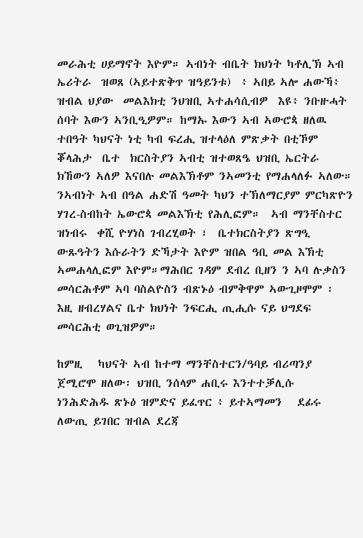መራሕቲ ሀይማኖት እዮም። ኣብነት ብቤት ክህነት ካቶሊኽ ኣብ ኤሪትራ  ዝወጸ (ኣይተጽቅጥ ዝዓይንቱ)  ፥ ኣበይ ኣሎ ሐውኻ፥ ዝብል ህያው  መልእክቲ ንህዝቢ ኣተሐሳሲብዎ  እዩ፥ ንቡዙሓት ሰባት እውን ኣንቢዒዎም። ከማኡ እውን ኣብ ኣውሮጳ ዘለዉ ተበዓት ካህናት ነቲ ካብ ፍረሒ ዝተላዕለ ምጽቃት በቲኾም ቖላሕታ  ቤተ  ክርስትያን ኣብቲ ዝተወጸዔ ህዝቢ ኤርትራ ክኸውን ኣለዎ እናበሉ መልእኽቶም ንኣመንቲ የማሐላለፉ ኣለው። ንኣብነት ኣብ በዓል ሐድሽ ዓመት ካህን ተኽለማርያም ምርካጽዮን  ሃገረ-ስብከት ኤውሮጳ መልእኽቲ የሕሊፎም።  ኣብ ማንቸስተር ዝነብሩ  ቀሺ ዮሃነስ ገብረሂወት ፣  ቤተክርስትያን ጽግዒ ውጹዓትን እሱራትን ድኻታት እዮም ዝበል ዓቢ መል እኽቲ ኣመሐላሊፎም እዮም።ማሕበር ገዳም ደብረ ቢዘን ን ኣባ ሉቃስን መሳርሕቶም ኣባ ባስልዮስን ብጽኑዕ ብምቅዋም ኣውጊዞሞም ፡ እዚ ዘብረሃልና ቤተ ክህነት ንፍርሒ ጢሒሱ ናይ ህግደፍ መሳርሕቲ ወጊዝዎም።

ከምዚ   ካህናት ኣብ ከተማ ማንቸስተርን/ዓባይ ብሪጣንያ ጀሚሮሞ ዘለው፡ ህዝቢ ንሰላም ሐቢሩ እንተተቓሊሱ  ነንሕድሕዱ ጽኑዕ ዝምድና ይፈጥር ፥ ይተኣማመን   ደፊሩ ለውጢ ይገበር ዝብል ደረጃ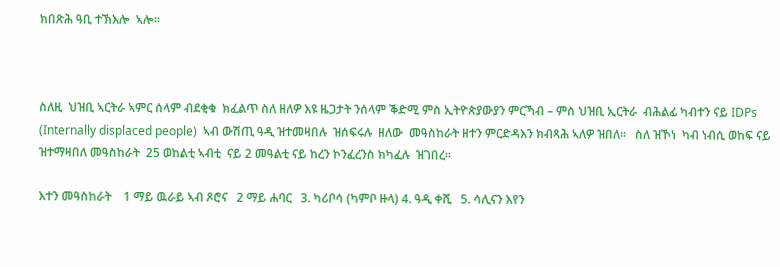ክበጽሕ ዓቢ ተኽእሎ  ኣሎ።



ስለዚ  ህዝቢ ኣርትራ ኣምር ሰላም ብደቂቁ  ክፈልጥ ስለ ዘለዎ እዩ ዜጋታት ንሰላም ቕድሚ ምስ ኢትዮጵያውያን ምርኻብ – ምስ ህዝቢ ኢርትራ  ብሕልፊ ካብተን ናይ IDPs (Internally displaced people)  ኣብ ውሽጢ ዓዲ ዝተመዛበሉ  ዝሰፍሩሉ  ዘለው  መዓስከራት ዘተን ምርድዳእን ክብጻሕ ኣለዎ ዝበለ።   ስለ ዝኾነ  ካብ ነብሲ ወከፍ ናይ ዝተማዛበለ መዓስከራት  25 ወከልቲ ኣብቲ  ናይ 2 መዓልቲ ናይ ከረን ኮንፈረንስ ክካፈሉ  ዝገበረ።

እተን መዓስከራት    1 ማይ ዉራይ ኣብ ጾሮና   2 ማይ ሐባር   3. ካሪቦሳ (ካምቦ ዙላ) 4. ዓዲ ቀሺ   5. ሳሊናን እየን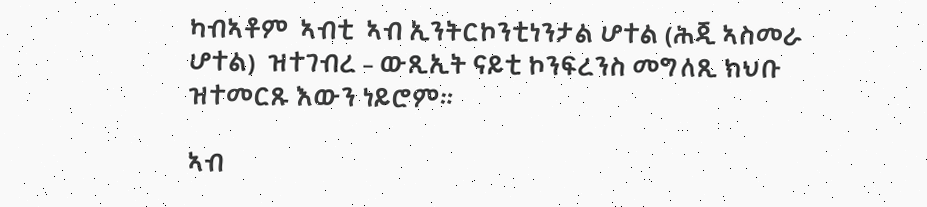ካብኣቶም  ኣብቲ  ኣብ ኢንትርኮንቲነንታል ሆተል (ሕጂ ኣስመራ ሆተል)  ዝተገብረ – ውጺኢት ናይቲ ኮንፍረንስ መግለጺ ክህቡ ዝተመርጹ እውን ነይሮም።

ኣብ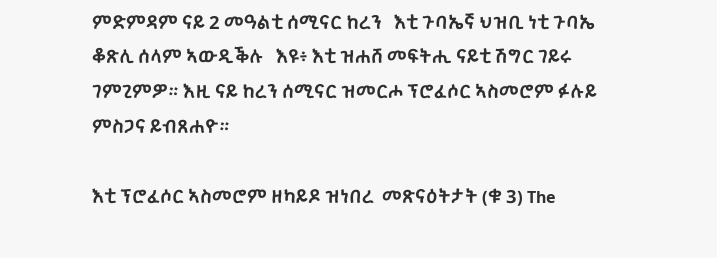ምድምዳም ናይ 2 መዓልቲ ሰሚናር ከረን   እቲ ጉባኤኛ ህዝቢ ነቲ ጉባኤ ቆጽሊ ሰላም ኣውዲቕሉ   እዩ፥ እቲ ዝሐሸ መፍትሒ ናይቲ ሽግር ገይሩ ገምጊምዎ። እዚ ናይ ከረን ሰሚናር ዝመርሖ ፕሮፈሶር ኣስመሮም ፉሉይ ምስጋና ይብጸሐዮ።

እቲ ፕሮፈሶር ኣስመሮም ዘካይዶ ዝነበረ  መጽናዕትታት (ቁ 3) The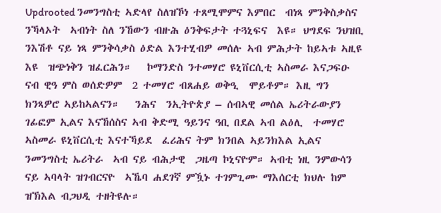Updrooted ንመንግስቲ ኣድላየ ስለዝኾነ ተጸሚሞምና እምበር  ብነጻ ምንቅስቃስና  ንኻላኦት  ኣብነት ስለ ንኸውን ብዙሕ ዕንቅፍታት ተጓኒፍና  እዩ። ህግደፍ ንህዝቢ ንእሽቶ ናይ ነጻ ምንቅሳቃስ ዕድል እንተሂብዎ መሰሉ ኣብ ምሕታት ከይኣቱ ኣዚዩ እዩ  ዝጭነቅን ዝፈርሕን።   ኮማንድስ ንተመሃሮ ዩኒቨርሲቲ ኣስመራ እናጋፍዑ  ናብ ዊዓ ምስ ወሰድዎም  2 ተመሃሮ ብጸሐይ ወቅዒ  ሞይቶም። እዚ ግን ክንጻዎሮ ኣይከኣልናን።   ንሕና  ንኢትዮጵያ – ሰብኣዊ መሰል ኤሪትራውያን ገፊፎም ኢልና እናኸሰስና ኣብ ቅድሚ ዓይንና ዓቢ በደል ኣብ ልዕሊ  ተመሃሮ ኣስመራ ዩኒቨርሲቲ እናተኻይደ  ፈሪሕና ትም ክንበል ኣይንክእል ኢልና  ንመንግስቲ ኤሪትራ  ኣብ ናይ ብሕታዊ  ጋዜጣ ኮኒናዮም። ኣብቲ ነዚ ንምውሳን ናይ ኣባላት ዝገብርናዮ  ኣኼባ ሐደገኛ ምዃኑ ተገምጊሙ ማእሰርቲ ክህሉ ከም ዝኽእል ብጋህዲ ተዘትዩሉ።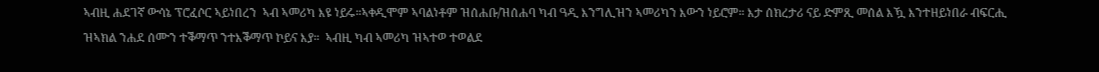ኣብዚ ሐደገኛ ውሳኔ ፕሮፈሶር ኣይነበረን  ኣብ ኣመሪካ እዩ ነይሩ።ኣቀዲሞም ኣባልነቶም ዝሰሐቡ/ዝሰሐባ ካብ ዓዲ እንግሊዝን ኣመሪካን እውን ነይሮም። እታ ሰክረታሪ ናይ ድምጺ መሰል እዃ እንተዘይነበራ ብፍርሒ ዝኣክል ንሐደ ሰሙን ተቕማጥ ንተእቕማጥ ኮይና እያ።  ኣብዚ ካብ ኣመሪካ ዝኣተወ ተወልደ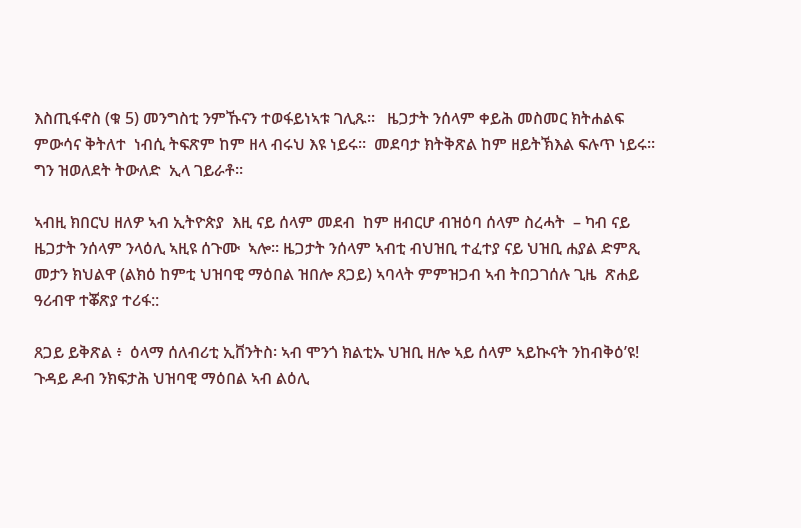እስጢፋኖስ (ቁ 5) መንግስቲ ንምኹናን ተወፋይነኣቱ ገሊጹ።   ዜጋታት ንሰላም ቀይሕ መስመር ክትሐልፍ ምውሳና ቅትለተ  ነብሲ ትፍጽም ከም ዘላ ብሩህ እዩ ነይሩ።  መደባታ ክትቅጽል ከም ዘይትኽእል ፍሉጥ ነይሩ። ግን ዝወለደት ትውለድ  ኢላ ገይራቶ።

ኣብዚ ክበርህ ዘለዎ ኣብ ኢትዮጵያ  እዚ ናይ ሰላም መደብ  ከም ዘብርሆ ብዝዕባ ሰላም ስረሓት  – ካብ ናይ ዜጋታት ንሰላም ንላዕሊ ኣዚዩ ሰጉሙ  ኣሎ። ዜጋታት ንሰላም ኣብቲ ብህዝቢ ተፈተያ ናይ ህዝቢ ሐያል ድምጺ መታን ክህልዋ (ልክዕ ከምቲ ህዝባዊ ማዕበል ዝበሎ ጸጋይ) ኣባላት ምምዝጋብ ኣብ ትበጋገሰሉ ጊዜ  ጽሐይ ዓሪብዋ ተቖጽያ ተሪፋ::

ጸጋይ ይቅጽል ፥  ዕላማ ሰለብሪቲ ኢቨንትስ፡ ኣብ ሞንጎ ክልቲኡ ህዝቢ ዘሎ ኣይ ሰላም ኣይኲናት ንከብቅዕ’ዩ! ጉዳይ ዶብ ንክፍታሕ ህዝባዊ ማዕበል ኣብ ልዕሊ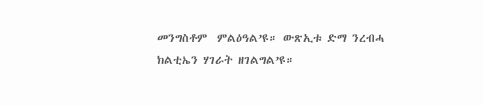መንግስቶም  ምልዕዓል’ዩ። ውጽኢቱ ድማ ንረብሓ ክልቲኤን ሃገራት ዘገልግል’ዩ።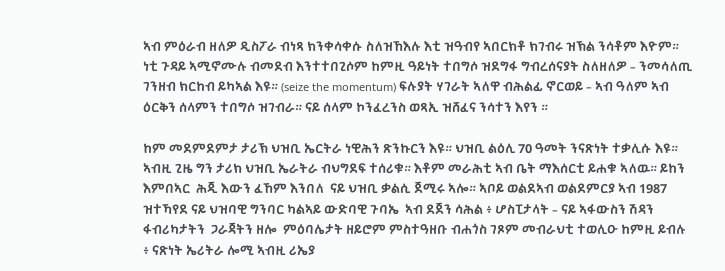ኣብ ምዕራብ ዘለዎ ዲስፖራ ብነጻ ክንቀሳቀሱ ስለዝኸእሉ እቲ ዝዓብየ ኣበርክቶ ክገብሩ ዝኽል ንሳቶም እዮም። ነቲ ጉዳይ ኣሚኖሙሉ ብመደብ እንተተበጊሶም ከምዚ ዓይነት ተበግሶ ዝደግፋ ግብረሰናያት ስለዘለዎ – ንመሳለጢ ገንዘብ ክርከብ ይካኣል እዩ። (seize the momentum) ፍሉያት ሃገራት ኣለዋ ብሕልፊ ኖርወይ – ኣብ ዓለም ኣብ ዕርቅን ሰላምን ተበግሶ ዝገብራ። ናይ ሰላም ኮንፈረንስ ወጻኢ ዝሸፈና ንሳተን እየን ።

ከም መደምደምታ ታሪኽ ህዝቢ ኤርትራ ነዊሕን ጽንኩርን እዩ። ህዝቢ ልዕሊ 70 ዓመት ንናጽነት ተቃሊሱ እዩ።  ኣብዚ ጊዜ ግን ታሪክ ህዝቢ ኤራትራ ብህግደፍ ተሰሪቁ። እቶም መራሕቲ ኣብ ቤት ማእሰርቲ ይሐቁ ኣለዉ። ይከን እምበኣር  ሕጂ እውን ፈኸም እንበለ  ናይ ህዝቢ ቃልሲ ጀሚሩ ኣሎ። ኣቦይ ወልደኣብ ወልደምርያ ኣብ 1987 ዝተኻየደ ናይ ህዝባዊ ግንባር ካልኣይ ውድባዊ ጉባኤ  ኣብ ደጀን ሳሕል ፥ ሆስፒታላት – ናይ ኣፋውስን ሽዳን ፋብሪካታትን  ጋራጃትን ዘሎ  ምዕባሌታት ዘይሮም ምስተዓዘቡ ብሐጎስ ገጾም መብራህቲ ተወሊዑ ከምዚ ይብሉ ፥ ናጽነት ኤሪትራ ሎሚ ኣብዚ ሪኤያ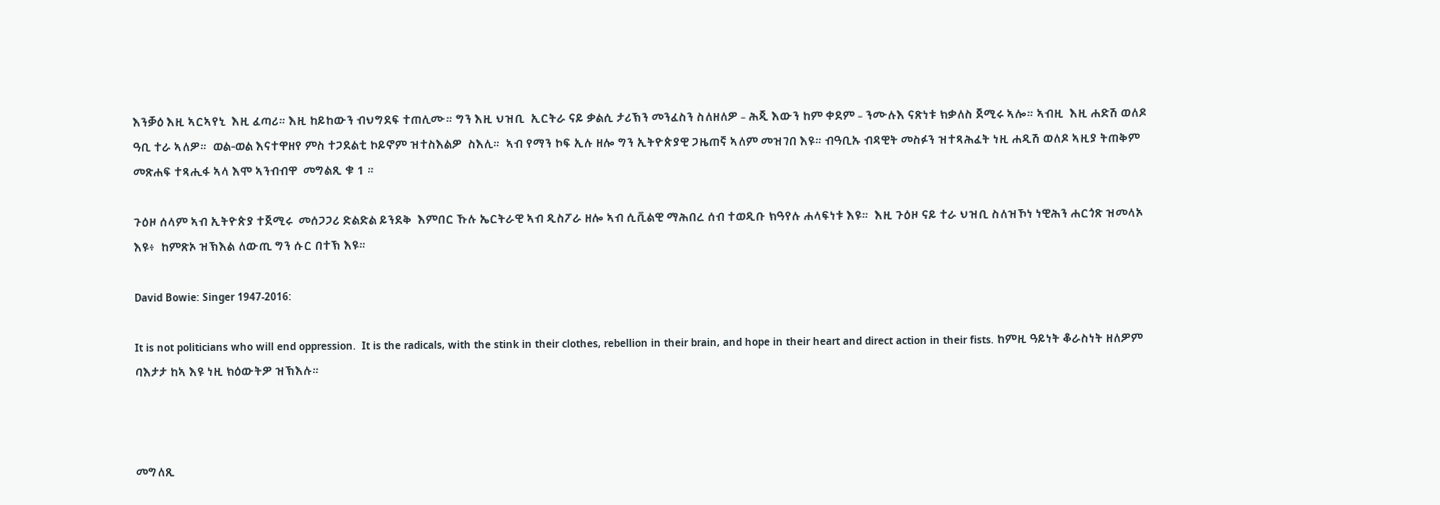እንቓዕ እዚ ኣርኣየኒ  እዚ ፈጣሪ። እዚ ከይከውን ብህግደፍ ተጠሊሙ። ግን እዚ ህዝቢ  ኢርትራ ናይ ቃልሲ ታሪኽን መንፈስን ስለዘለዎ – ሕጂ እውን ከም ቀደም – ንሙሉእ ናጽነቱ ክቃለስ ጀሚሩ ኣሎ። ኣብዚ  እዚ ሐድሽ ወለዶ ዓቢ ተራ ኣለዎ።  ወል-ወል እናተዋዘየ ምስ ተጋደልቲ ኮይኖም ዝተስእልዎ  ስእሊ።  ኣብ የማን ኮፍ ኢሉ ዘሎ ግን ኢትዮጵያዊ ጋዜጠኛ ኣለም መዝገበ እዩ። ብዓቢኡ ብዳዊት መስፉን ዝተጻሕፈት ነዚ ሐዲሽ ወለዶ ኣዚያ ትጠቅም መጽሐፍ ተጻሒፋ ኣላ እሞ ኣንብብዋ  መግልጺ ቁ 1 ።

ጉዕዞ ሰላም ኣብ ኢትዮጵያ ተጀሚሩ  መሰጋጋሪ ድልድል ይንደቅ  እምበር ኹሉ ኤርትራዊ ኣብ ዲስፖራ ዘሎ ኣብ ሲቪልዊ ማሕበረ ሰብ ተወዲቡ ክዓየሉ ሐላፍነቱ እዩ።  እዚ ጉዕዞ ናይ ተራ ህዝቢ ስለዝኾነ ነዊሕን ሐርጎጽ ዝመላኦ እዩ፥  ከምጽኦ ዝኽእል ለውጢ ግን ሱር በተኽ እዩ።

David Bowie: Singer 1947-2016:

It is not politicians who will end oppression.  It is the radicals, with the stink in their clothes, rebellion in their brain, and hope in their heart and direct action in their fists. ከምዚ ዓይነት ቆራስነት ዘለዎም ባእታታ ከኣ እዩ ነዚ ክዕውትዎ ዝኽእሉ።



መግለጺ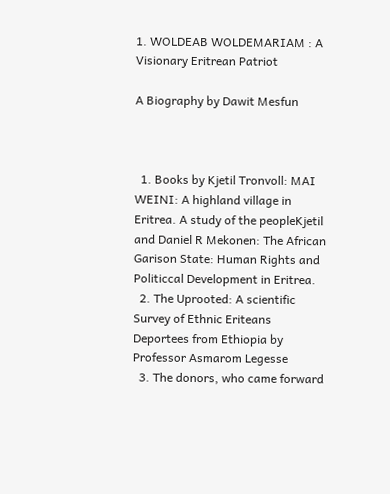1. WOLDEAB WOLDEMARIAM : A Visionary Eritrean Patriot

A Biography by Dawit Mesfun



  1. Books by Kjetil Tronvoll: MAI WEINI: A highland village in Eritrea. A study of the peopleKjetil and Daniel R Mekonen: The African Garison State: Human Rights and Politiccal Development in Eritrea.
  2. The Uprooted: A scientific Survey of Ethnic Eriteans Deportees from Ethiopia by Professor Asmarom Legesse
  3. The donors, who came forward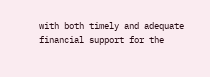with both timely and adequate financial support for the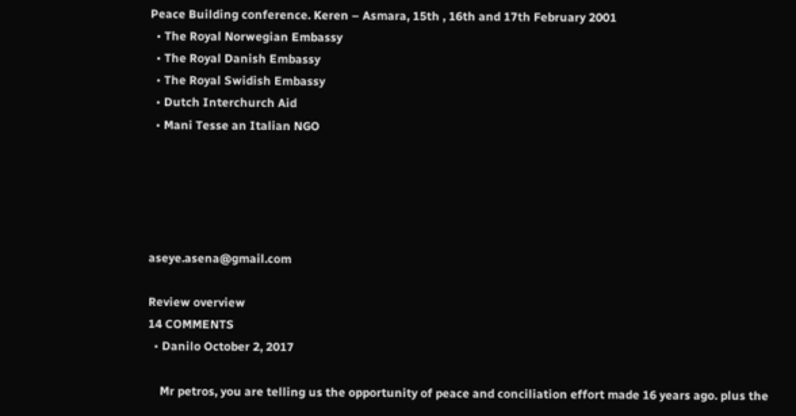Peace Building conference. Keren – Asmara, 15th , 16th and 17th February 2001
  • The Royal Norwegian Embassy
  • The Royal Danish Embassy
  • The Royal Swidish Embassy
  • Dutch Interchurch Aid
  • Mani Tesse an Italian NGO





aseye.asena@gmail.com

Review overview
14 COMMENTS
  • Danilo October 2, 2017

    Mr petros, you are telling us the opportunity of peace and conciliation effort made 16 years ago. plus the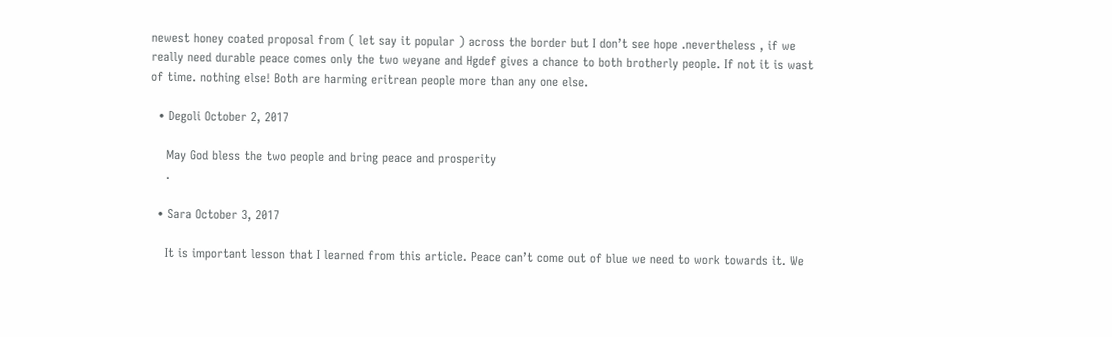newest honey coated proposal from ( let say it popular ) across the border but I don’t see hope .nevertheless , if we really need durable peace comes only the two weyane and Hgdef gives a chance to both brotherly people. If not it is wast of time. nothing else! Both are harming eritrean people more than any one else.

  • Degoli October 2, 2017

    May God bless the two people and bring peace and prosperity
    .

  • Sara October 3, 2017

    It is important lesson that I learned from this article. Peace can’t come out of blue we need to work towards it. We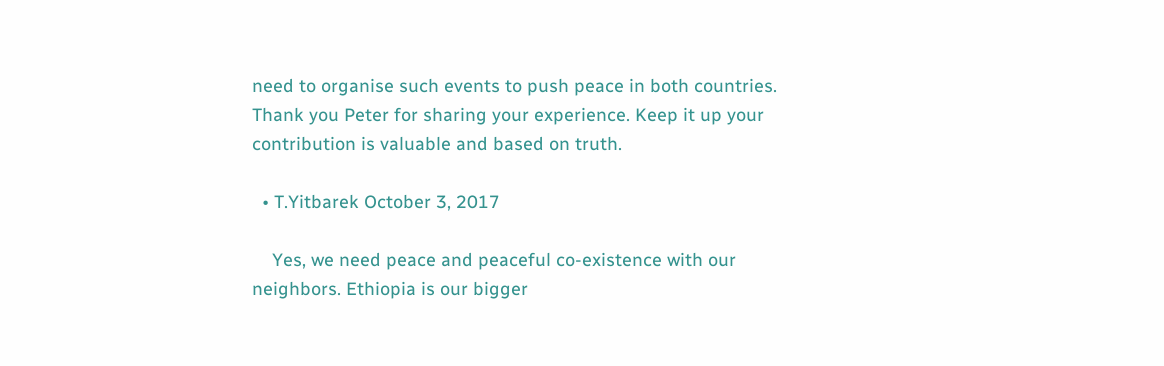need to organise such events to push peace in both countries. Thank you Peter for sharing your experience. Keep it up your contribution is valuable and based on truth.

  • T.Yitbarek October 3, 2017

    Yes, we need peace and peaceful co-existence with our neighbors. Ethiopia is our bigger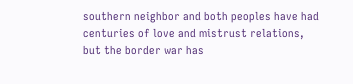southern neighbor and both peoples have had centuries of love and mistrust relations, but the border war has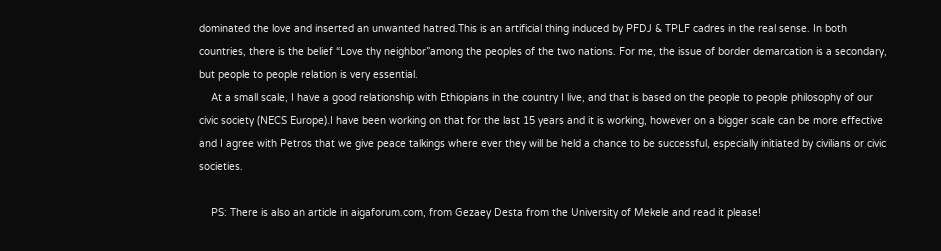dominated the love and inserted an unwanted hatred.This is an artificial thing induced by PFDJ & TPLF cadres in the real sense. In both countries, there is the belief “Love thy neighbor”among the peoples of the two nations. For me, the issue of border demarcation is a secondary, but people to people relation is very essential.
    At a small scale, I have a good relationship with Ethiopians in the country I live, and that is based on the people to people philosophy of our civic society (NECS Europe).I have been working on that for the last 15 years and it is working, however on a bigger scale can be more effective and I agree with Petros that we give peace talkings where ever they will be held a chance to be successful, especially initiated by civilians or civic societies.

    PS: There is also an article in aigaforum.com, from Gezaey Desta from the University of Mekele and read it please!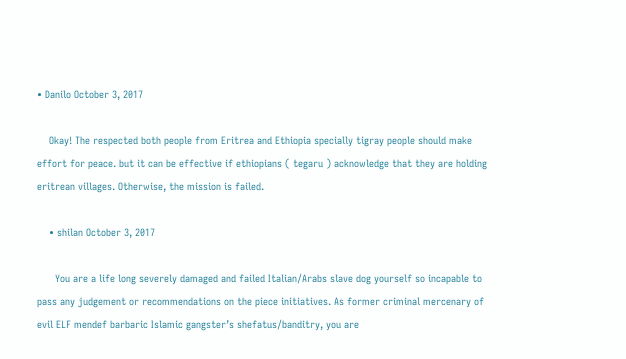• Danilo October 3, 2017

    Okay! The respected both people from Eritrea and Ethiopia specially tigray people should make effort for peace. but it can be effective if ethiopians ( tegaru ) acknowledge that they are holding eritrean villages. Otherwise, the mission is failed.

    • shilan October 3, 2017

      You are a life long severely damaged and failed Italian/Arabs slave dog yourself so incapable to pass any judgement or recommendations on the piece initiatives. As former criminal mercenary of evil ELF mendef barbaric Islamic gangster’s shefatus/banditry, you are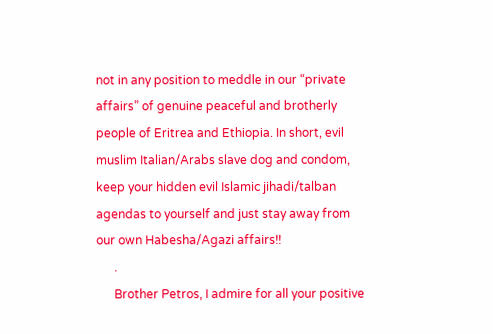not in any position to meddle in our “private affairs” of genuine peaceful and brotherly people of Eritrea and Ethiopia. In short, evil muslim Italian/Arabs slave dog and condom, keep your hidden evil Islamic jihadi/talban agendas to yourself and just stay away from our own Habesha/Agazi affairs!!
      .
      Brother Petros, I admire for all your positive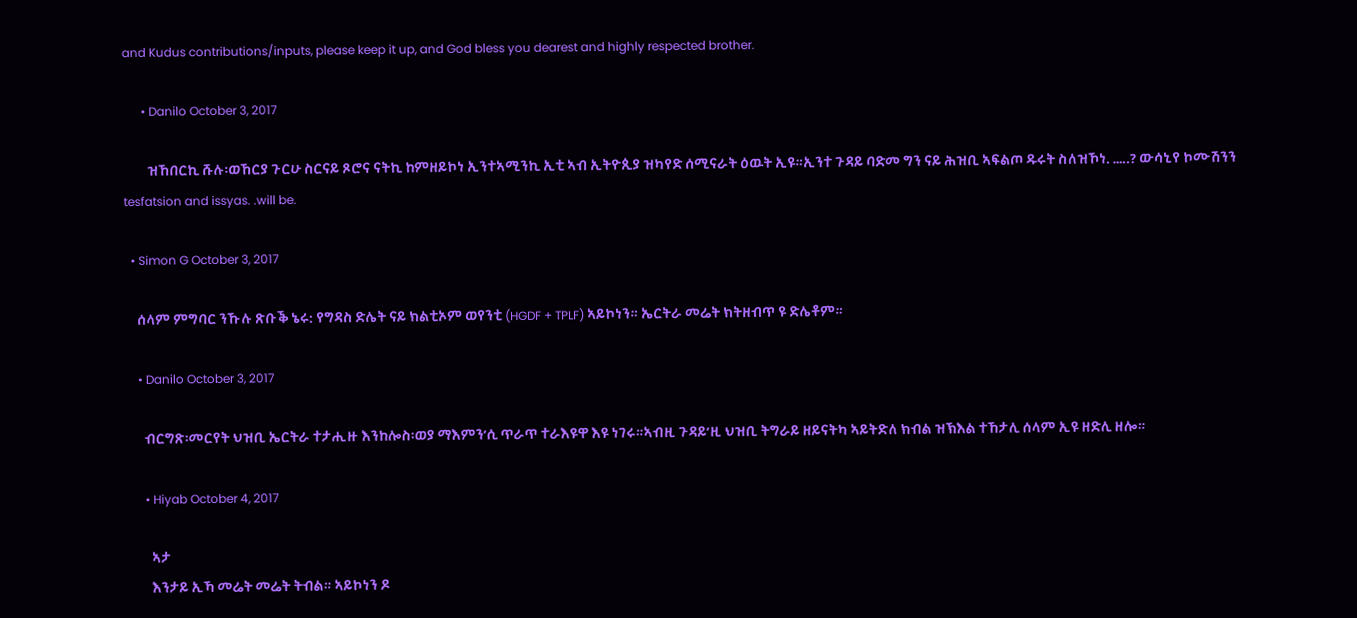and Kudus contributions/inputs, please keep it up, and God bless you dearest and highly respected brother.

      • Danilo October 3, 2017

        ዝኸበርኪ ሹሉ፡ወኸርያ ጉርሁ ስርናይ ጾሮና ናትኪ ከምዘይኮነ ኢንተኣሚንኪ ኢቲ ኣብ ኢትዮጲያ ዝካየድ ሰሚናራት ዕዉት ኢዩ።ኢንተ ጉዳይ ባድመ ግን ናይ ሕዝቢ ኣፍልጦ ዱሩት ስለዝኾነ. …..? ውሳኒየ ኮሙሽንን tesfatsion and issyas. .will be.

  • Simon G October 3, 2017

    ሰላም ምግባር ንኹሉ ጽቡቕ ኔሩ: የግዳስ ድሌት ናይ ክልቲኦም ወየንቲ (HGDF + TPLF) ኣይኮነን። ኤርትራ መሬት ክትዘብጥ ዩ ድሌቶም።

    • Danilo October 3, 2017

      ብርግጽ፡መርየት ህዝቢ ኤርትራ ተታሒዙ እንከሎስ፡ወያ ማእምን’ሲ ጥራጥ ተራእዩዋ እዩ ነገሩ።ኣብዚ ጉዳይ’ዚ ህዝቢ ትግራይ ዘይናትካ ኣይትድለ ክብል ዝኽእል ተኸታሊ ሰላም ኢዩ ዘድሊ ዘሎ።

      • Hiyab October 4, 2017

        ኣታ
        እንታይ ኢኻ መሬት መሬት ትብል። ኣይኮነን ዶ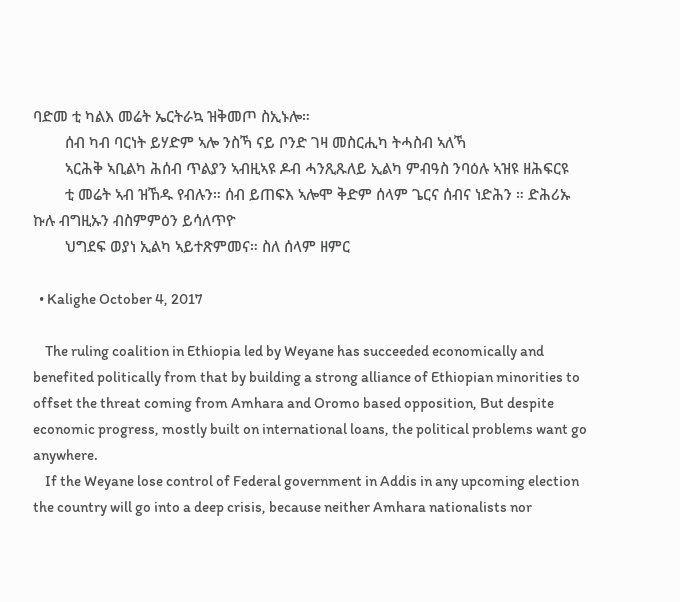ባድመ ቲ ካልእ መሬት ኤርትራኳ ዝቅመጦ ስኢኑሎ።
        ሰብ ካብ ባርነት ይሃድም ኣሎ ንስኻ ናይ ቦንድ ገዛ መስርሒካ ትሓስብ ኣለኻ
        ኣርሕቅ ኣቢልካ ሕሰብ ጥልያን ኣብዚኣዩ ዶብ ሓንጺጹለይ ኢልካ ምብዓስ ንባዕሉ ኣዝዩ ዘሕፍርዩ
        ቲ መሬት ኣብ ዝኸዱ የብሉን። ሰብ ይጠፍእ ኣሎሞ ቅድም ሰላም ጌርና ሰብና ነድሕን ። ድሕሪኡ ኩሉ ብግዚኡን ብስምምዕን ይሳለጥዮ
        ህግደፍ ወያነ ኢልካ ኣይተጽምመና። ስለ ሰላም ዘምር

  • Kalighe October 4, 2017

    The ruling coalition in Ethiopia led by Weyane has succeeded economically and benefited politically from that by building a strong alliance of Ethiopian minorities to offset the threat coming from Amhara and Oromo based opposition, But despite economic progress, mostly built on international loans, the political problems want go anywhere.
    If the Weyane lose control of Federal government in Addis in any upcoming election the country will go into a deep crisis, because neither Amhara nationalists nor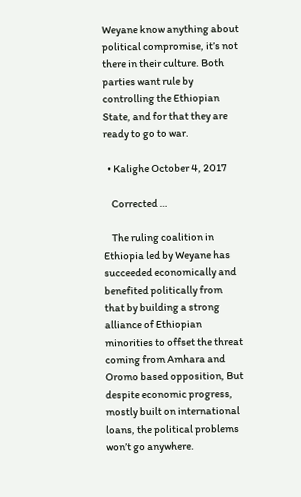Weyane know anything about political compromise, it’s not there in their culture. Both parties want rule by controlling the Ethiopian State, and for that they are ready to go to war.

  • Kalighe October 4, 2017

    Corrected …

    The ruling coalition in Ethiopia led by Weyane has succeeded economically and benefited politically from that by building a strong alliance of Ethiopian minorities to offset the threat coming from Amhara and Oromo based opposition, But despite economic progress, mostly built on international loans, the political problems won’t go anywhere.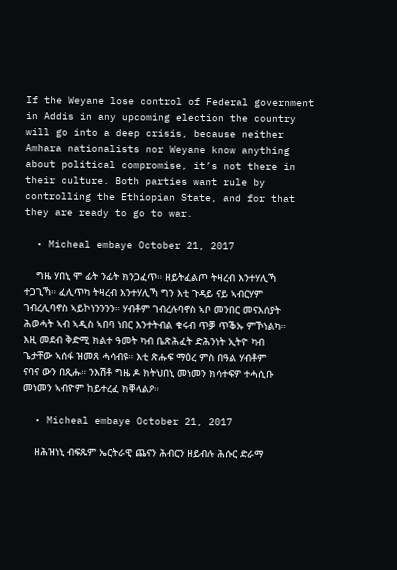If the Weyane lose control of Federal government in Addis in any upcoming election the country will go into a deep crisis, because neither Amhara nationalists nor Weyane know anything about political compromise, it’s not there in their culture. Both parties want rule by controlling the Ethiopian State, and for that they are ready to go to war.

  • Micheal embaye October 21, 2017

    ግዜ ሃበኒ ሞ ፊት ንፊት ክንጋፈጥ። ዘይትፈልጦ ትዛረብ እንተሃሊኻ ተጋጊኻ። ፈሊጥካ ትዛረብ እንተሃሊኻ ግን እቲ ጉዳይ ናይ ኣብርሃም ገብረሊባኖስ ኣይኮነንንንን። ሃብቶም ገብረሉባኖስ ኣቦ መንበር መናእሰያት ሕወሓት ኣብ ኣዲስ ኣበባ ነበር እንተትብል ቁሩብ ጥቓ ጥቕኡ ምኾነልካ። እዚ መደብ ቅድሚ ክልተ ዓመት ካብ ቤጽሕፈት ድሕንነት ኢትዮ ካብ ጌታቸው ኣሰፋ ዝመጸ ሓሳብዩ። እቲ ጽሑፍ ማዕረ ምስ በዓል ሃብቶም ናባና ውን በጺሑ። ንእሽቶ ግዜ ዶ ክትህበኒ መነመን ክሳተፍዎ ተሓሲቡ መነመን ኣብዮም ከይተረፈ ክቐላልዖ።

  • Micheal embaye October 21, 2017

    ዘሕዝነኒ ብፍጹም ኤርትራዊ ጨናን ሕብርን ዘይብሉ ሕሱር ድራማ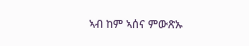ኣብ ከም ኣሰና ምውጽኡ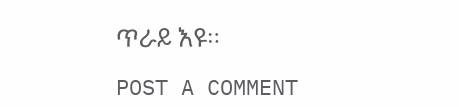ጥራይ እዩ።

POST A COMMENT